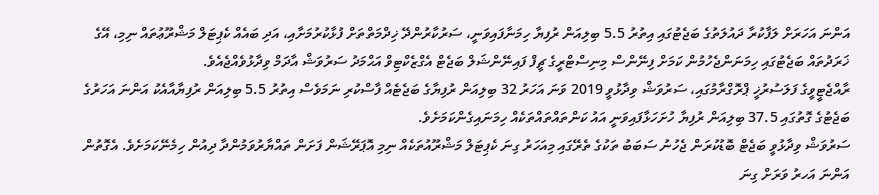އަންނަ އަހަރަށް ލަފާކުރާ ދައުލަތުގެ ބަޖެޓުގައި އިތުރު 5.5 ބިލިއަން ރުފިޔާ ހިމަނާފައިވަނީ، ސަރުކާރުންދޭ ޚިދްމަތްތަށް ފުޅާކުރުމަށާއި، އަދި ބައެއް ކެޕިޓަލް މަޝްރޫޢުތައް ނިމި، އޭގެ ޚަރަދުތައް ބަޖެޓުގައި ހިމަނަންޖެހުމުން ކަމަށް ފިނޭންސް މިނިސްޓްރީގެ ޗީފް ފައިނޭންޝަލް ބަޖެޓް އެގްޒެކްޓިވް އަޙްމަދު ސަރުވަޝް އާދަމް ވިދާޅުވެއްޖެއެވެ.
ރާއްޖެޓީވީގެ ފަލަސުރުޚީ ޕްރޮގްރާމުގައި، ސަރުވަޝް ވިދާޅުވީ 2019 ވަނަ އަހަރު 32 ބިލިއަން ރުފިޔާގެ ބަޖެޓެއް ފާސްކުރި ނަމަވެސް އިތުރު 5.5 ބިލިއަން ރުފިޔާއާއެކު އަންނަ އަހަރުގެ ބަޖެޓުގެ ގޮތުގައި 37.5 ބިލިއަން ރުފިޔާ ހުށަހަޅާފައިވަނީ އައު ކަންތައްތައްތަކެއް ހިމަނައިގެންކަމަށެވެ.
ސަރުވަޝް ވިދާޅުވީ ބަޖެޓް ބޮޑުކުރަން ޖެހުނު ސަބަބު ތަކުގެ ތެރޭގައި މިއަހަރު ގިނަ ކެޕިޓަލް މަޝްރޫއުތަކެއް ނިމި އޮޕަރޭޝަން ފަށަން ތައްޔާރުވަމުންދާ ދިއުން ހިމެނޭކަމަށެވެ. އެގޮތުން އަންނަ އަހރު ވަރަށް ގިނަ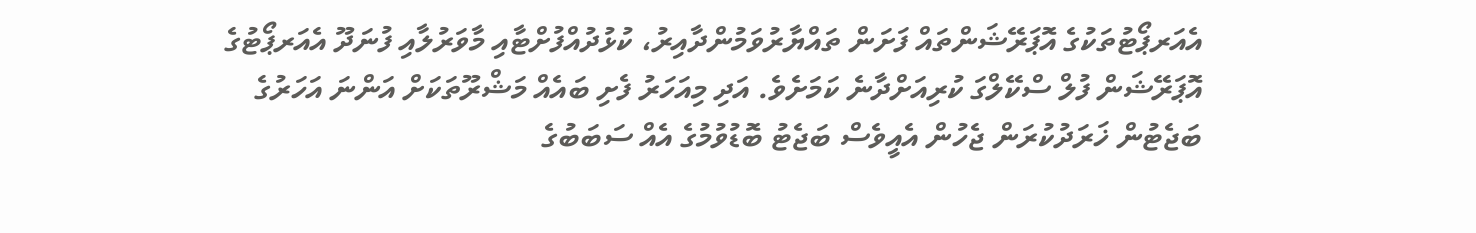އެއަރޕޯޓުތަކުގެ އޮޕަރޭޝަންތައް ފަށަން ތައްޔާރުވަމުންދާއިރު، ކުޅުދުއްފުށްޓާއި މާވަރުލާއި ފުނަދޫ އެއަރޕޯޓުގެ އޮޕަރޭޝަން ފުލް ސްކޭލްގަ ކުރިއަށްދާނެ ކަމަށެވެ. އަދި މިއަހަރު ފެށި ބައެއް މަޝްރޫތަކަށް އަންނަ އަހަރުގެ ބަޖެޓުން ޚަރަދުކުރަން ޖެހުން އެއީވެސް ބަޖެޓު ބޮޑުވުމުގެ އެއް ސަބަބުގެ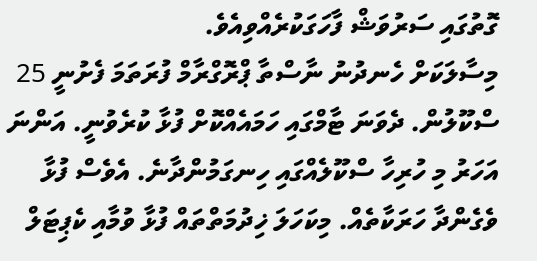ގޮތުގައި ސަރުވަޝް ފާހަގަކުރެއްވިއެވެ.
މިސާލަކަށް ހެނދުނު ނާސްތާ ޕްރޮގްރާމް ފުރަތަމަ ފެށުނީ 25 ސްކޫލުން. ދެވަނަ ޓާމްގައި ހަމައެއްކޮށް ފުޅާ ކުރެވުނީ. އަންނަ އަހަރު މި ހުރިހާ ސްކޫލެއްގައި ހިނގަމުންދާނެ. އެވެސް ފުޅާ ވެގެންދާ ހަރަކާތެއް. މިކަހަލަ ޚިދުމަތްތައް ފުޅާ ވުމާއި ކެޕިޓަލް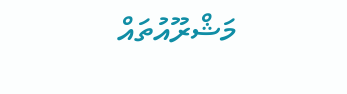މަޝްރޫއުތައް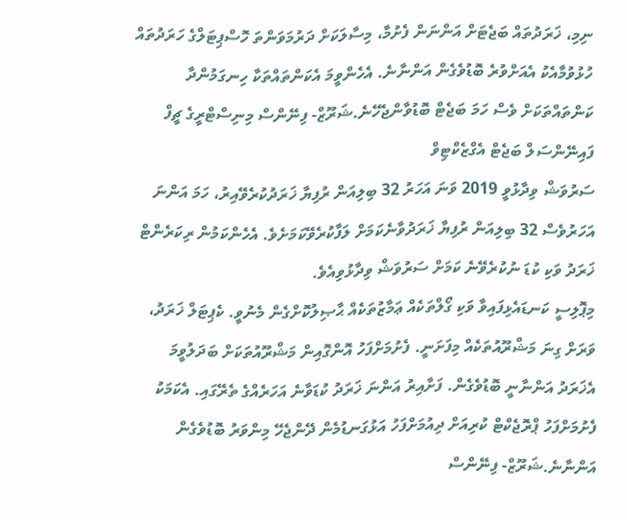ނިމި، ޚަރަދުތައް ބަޖެޓަށް އަންނަން ފެށުމާ، މިސާލަކަށް ދަރުމަވަންތަ ހޮސްޕިޓަލްގެ ހަރަދުތައް ހުޅުވުމާއެކު އެއަށްވުރެ ބޮޑުވެގެން އަންނާނެ. އެހެންވީމަ އެކަންތައްތަކާ ހިނގަމުންދާ ކަންތައްތަކަށް ވެސް ހަމަ ބަޖެޓް ބޮޑުވާންޖެހޭނެ.ޝަރޫޒް- ފިނޭންސް މިނިސްޓްރީގެ ޗީފް ފައިނޭންސަލް ބަޖެޓް އެގްޒެކްޓިވް
ސަރުވަޝް ވިދާޅުވީ 2019 ވަނަ އަހަރު 32 ބިލިއަން ރުފިޔާ ޚަރަދުކުރެވޭއިރު، ހަމަ އަންނަ އަހަރުވެސް 32 ބިލިއަން ރުފިޔާ ޚަރަދުވާނެކަމަށް ލަފާކުރެވޭކަމަށެވެ. އެހެންކަމުން ރިކަރެންޓް ޚަރަދު ވަކި ކުޑަ ނުކުރެވޭނެ ކަމަށް ސަރުވަޝް ވިދާޅުވިއެވެ.
މިޕޮލިސީ ކަނޑައެޅިފައިވާ ވަކި ގޯލްތަކެއް ޢަމާޒުތަކެއް ޙާޞިލުކޮށްގެން މެނުވީ. ކެޕިޓަލް ޚަރަދު، ވަރަށް ގިނަ މަޝްރޫއުތަކެއް މިފަށަނީ. ފެށުމަށްފަހު އޮންގޮއިން މަޝްރޫއުތަކަށް ބަދަލުވީމަ އެޚަރަދު އަންނާނީ ބޮޑުވެގެން. ފަށާއިރު އަންނަ ޚަރަދު ކުޑަވާނެ އަހަރެއްގެ ތެރޭގައި. އެކަމަކު ފެށުމަށްފަހު ޕްރޮޖެކްޓް ކުރިއަށް ދިއުމަށްފަހު އަޅުގަނޑުމެން ދޭންޖެހޭ މިންވަރު ބޮޑުވެގެން އަންނާނެ.ޝަރޫޒް- ފިނޭންސް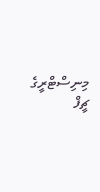މިނިސްޓްރީގެ ޗީފް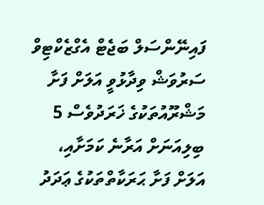ފައިނޭންސަލް ބަޖެޓް އެގްޒެކްޓިވް
ސަރުވަޝް ވިދާޅުވީ އަލަށް ފަށާ މަޝްރޫއުތަކުގެ ޚަރަދުވެސް 5 ބިލިއަނަށް އަރާނެ ކަމަށާއި، އަލަށް ފަށާ ޙަރަކާތްތަކުގެ ޢަދަދު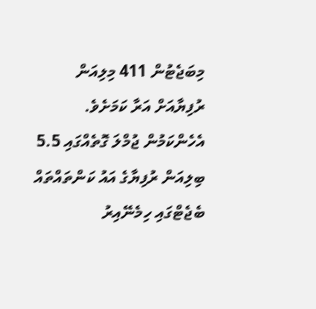މިބަޖެޓުން 411 މިލިއަން ރުފިޔާއަށް އަރާ ކަމަށެވެ. އެހެންކަމުން ޖުމްލަ ގޮތެއްގައި 5.5 ބިލިއަން ރުފިޔާގެ އައު ކަންތައްތައް ބެޖެޓްގައި ހިމެނޭއިރު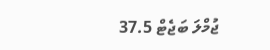ޖުމްލަ ބަޖެޓް 37.5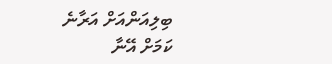ބިލިއަންއަށް އަރާނެ ކަމަށް އޭނާ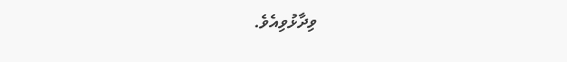ވިދާޅުވިއެވެ.